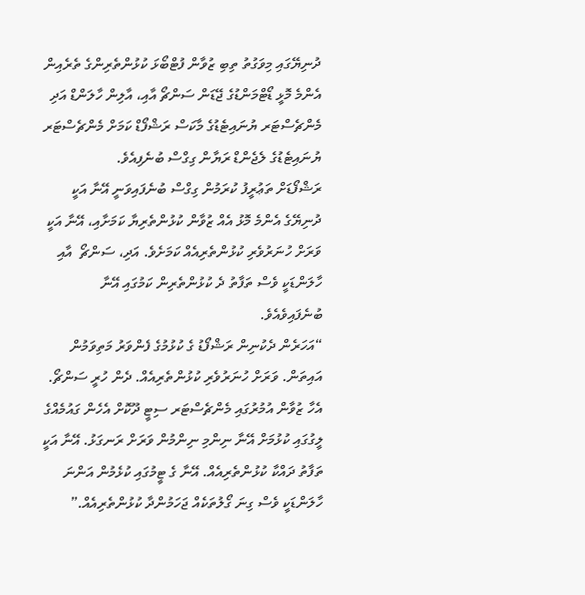ދުނިޔޭގައި މިވަގުތު ތިބި ޒުވާން ފުޓްބޯޅަ ކުޅުންތެރިންގެ ތެރެއިން އެންމެ މޮޅީ ޑޯޓްމަންޑުގެ ޖޭޑަން ސަންޗޯ އާއި، އާލިން ހާލަންޑް އަދި މެންޗެސްޓަރ ޔުނައިޓެޑުގެ މާކަސް ރަޝްފޯޑް ކަމަށް މެންޗެސްޓަރ ޔުނައިޓެޑުގެ ލެޖެންޑް ރަޔާން ގިގްސް ބުނެފިއެވެ.
ރަޝްފޯޑަށް ތަޢުރީފު ކުރަމުން ގިގްސް ބުނެފައިވަނީ އޭނާ އަކީ ދުނިޔޭގެ އެންމެ މޮޅު އެއް ޒުވާން ކުޅުންތެރިޔާ ކަމަށާއި، އޭނާ އަކީ ވަރަށް ހުނަރުވެރި ކުޅުންތެރިއެއް ކަމަށެވެ. އަދި، ސަންޗޯ  އާއި ހާލަންޑަކީ ވެސް ތަފާތު ދެ ކުޅުންތެރިން ކަމުގައި އޭނާ ބުނެފައިވެއެވެ.
“އަހަރެން ދެކުނިން ރަޝްފޯޑު ގެ ކުޅުމުގެ ފެންވަރު މަތިވަމުން އައިތަން. ވަރަށް ހުނަރުވެރި ކުޅުންތެރިއެއް. ދެން ހުރީ ސަންޗޯ. އެހާ ޒުވާން އުމުރުގައި މެންޗެސްޓަރ ސިޓީ ދޫކޮށް އެހެން ގައުމެއްގެ ލީގުގައި ކުޅުމަށް އޭނާ ނިންމި ނިންމުން ވަރަށް ރަނގަޅު. އޭނާ އަކީ ތަފާތު ދައްކާ ކުޅުންތެރިއެއް. އޭނާ ގެ ޓީމުގައި ކުޅެމުން އަންނަ ހާލަންޑަކީ ވެސް ގިނަ ގޯލުތަކެއް ޖަހަމުންދާ ކުޅުންތެރިއެއް.”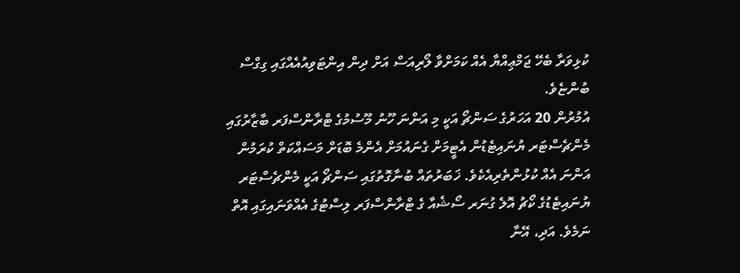ކުޅިވަރާ ބެހޭ ޖަމްޢިއްޔާ އެއް ކަމަށްވާ ލޯރިއަސް އަށް ދިން އިންޓަވިއުއެއްގައި ގިގްސް ބުންޏެވެ.
އުމުރުން 20 އަހަރުގެ ސަންޗޯ އަކީ މި އަންނަ ހޫނު މޫސުމުގެ ޓްރާންސްފަރ ބާޒާރުގައި މެންޗެސްޓަރ ޔުނައިޓެޑުން އެޓީމަށް ގެނައުމަށް އެންމެ ބޮޑަށް މަސައްކަތް ކުރަމުން އަންނަ އެއް ކުޅުންތެރިއެކެވެ. ޚަބަރުތައް ބުނާގޮތުގައި ސަންޗޯ އަކީ މެންޗެސްޓަރ ޔުނައިޓެޑުގެ ކޯޗު އޮލެ ގުނަރ ސޯޝެއާ ގެ ޓްރާންސްފަރ ލިސްޓުގެ އެއްވަނައިގައި އޮތް ނަމެވެ. އަދި، އޭނާ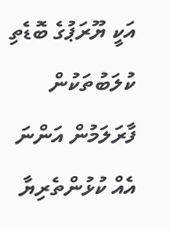އަކީ ޔޫރަޕުގެ ބޮޑެތި ކުލަބުތަކުން ފާރަލަމުން އަންނަ އެއް ކުޅުންތެރިޔާ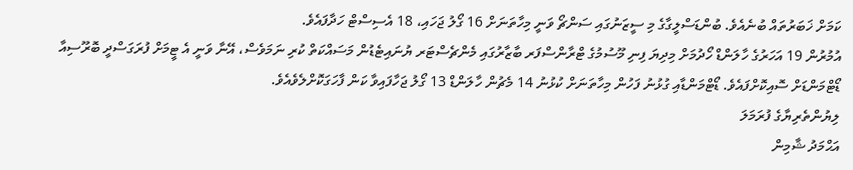ކަމަށް ޚަބަރުތައް ބުނެއެވެ. ބުންޑަސްލީގާގެ މި ސީޒަނުގައި ސަންޗޯ ވަނީ މިހާތަނަށް 16 ގޯލު ޖަހައި، 18 އެސިސްޓް ހަދާފައެވެ.
އުމުރުން 19 އަހަރުގެ ހާލަންޑް ހޯދުމަށް މިދިޔަ ފިނި މޫސުމުގެ ޓްރާންސްފަރ ބާޒާރުގައި މެންޗެސްޓަރ ޔުނައިޓެޑުން މަސައްކަތް ކުރި ނަމަވެސް، އޭނާ ވަނީ އެ ޓީމަށް ފުރަގަސްދީ ބޮރޫސިއާ ޑޯޓްމަންޑަށް ސޮއިކޮށްފައެވެ. ޑޯޓްމަންޑާއި ގުޅުނު ފަހުން މިހާތަނަށް ކުޅުނު 14 މެޗުން ހާލަންޑް 13 ގޯލު ޖަހާފައިވާ ކަން ފާހަގަކޮށްލެވެއެވެ.
ލިޔުންތެރިޔާގެ ފުރަމަލަ
އަޙްމަދު ޝާމިން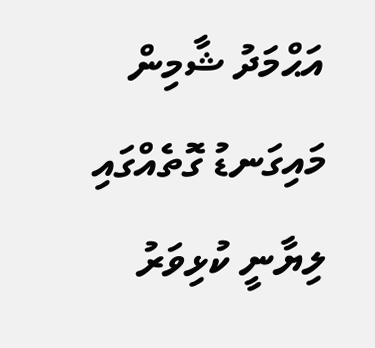އަޙްމަދު ޝާމިން މައިގަނޑު ގޮތެއްގައި ލިޔާނީ ކުޅިވަރު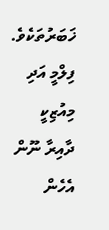ޚަބަރުތަކެވެ. ފިލްމީ އަދި މިއުޒިކީ ދާއިރާ ނޫން އެހެން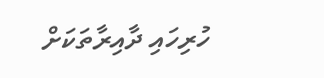ހުރިހައި ދާއިރާތަކަށް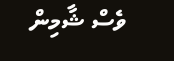ވެސް ޝާމިން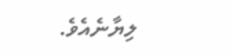ލިޔާނެއެވެ.